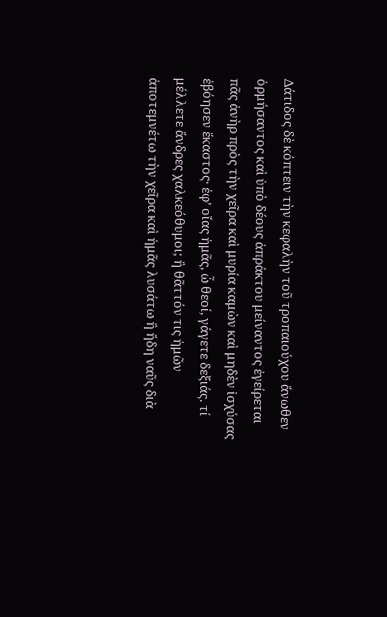Δάτιδος δὲ κόπτειν τὴν κεφαλὴν τοῦ τροπαιούχου ἄνωθεν ὁρμήσαντος καὶ ὑπὸ δέους ἀπράκτου μείναντος ἐγείρεται πᾶς ἀνὴρ πρὸς τὴν χεῖρα καὶ μυρία καμὼν καὶ μηδὲν ἰσχύσας ἐβόησεν ἕκαστος· ἐφʼ οἴας ἡμᾶς, ὦ θεοί, γάγετε δεξιάς. τί μέλλετε ἄνδρες χαλκεόθυμοι; ἢ θᾶττόν τις ἡμῶν ἀποτεμνέτω τὴν χεῖρα καὶ ἡμᾶς λυσάτω ἢ ἤδη ναῦς διὰ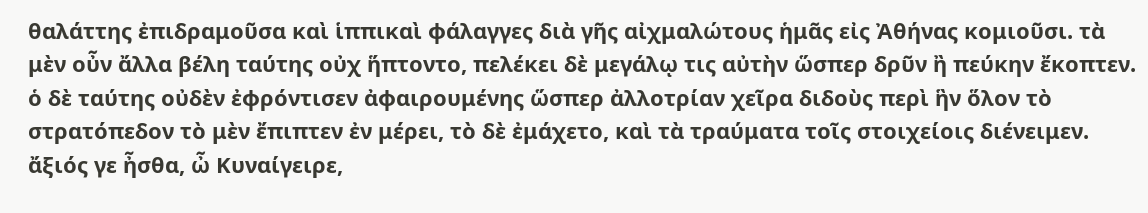θαλάττης ἐπιδραμοῦσα καὶ ἱππικαὶ φάλαγγες διὰ γῆς αἰχμαλώτους ἡμᾶς εἰς Ἀθήνας κομιοῦσι. τὰ μὲν οὖν ἄλλα βέλη ταύτης οὐχ ἥπτοντο, πελέκει δὲ μεγάλῳ τις αὐτὴν ὥσπερ δρῦν ἢ πεύκην ἔκοπτεν. ὁ δὲ ταύτης οὐδὲν ἐφρόντισεν ἀφαιρουμένης ὥσπερ ἀλλοτρίαν χεῖρα διδοὺς περὶ ἣν ὅλον τὸ στρατόπεδον τὸ μὲν ἔπιπτεν ἐν μέρει, τὸ δὲ ἐμάχετο, καὶ τὰ τραύματα τοῖς στοιχείοις διένειμεν. ἄξιός γε ἦσθα, ὦ Κυναίγειρε,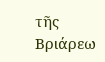τῆς Βριάρεω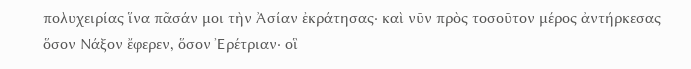πολυχειρίας ἵνα πᾶσάν μοι τὴν Ἀσίαν ἐκράτησας· καὶ νῦν πρὸς τοσοῦτον μέρος ἀντήρκεσας ὅσον Νάξον ἔφερεν, ὅσον Ἐρέτριαν· οἳ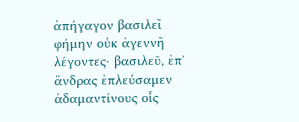ἀπήγαγον βασιλεῖ φήμην οὐκ ἀγεννῆ λέγοντες· βασιλεῦ, ἐπʼ ἄνδρας ἐπλεύσαμεν ἀδαμαντίνους οἷς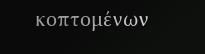κοπτομένων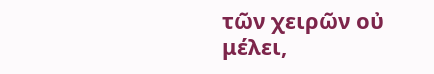τῶν χειρῶν οὐ μέλει,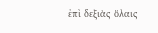ἐπὶ δεξιὰς ὅλαις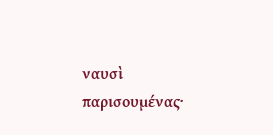ναυσὶ παρισουμένας·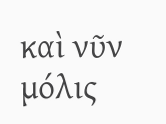καὶ νῦν μόλις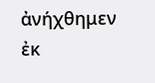ἀνήχθημεν ἐκ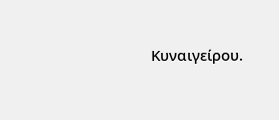Κυναιγείρου.